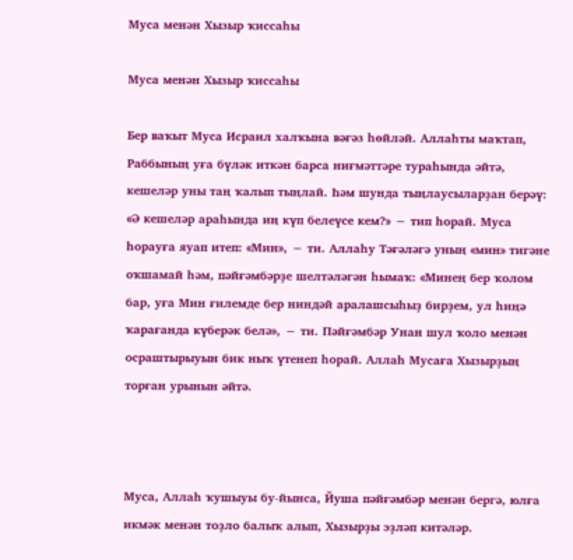Муса менән Хызыр ҡиссаһы

Муса менән Хызыр ҡиссаһы

Бер ваҡыт Муса Исраил халҡына вәғәз һөйләй. Аллаһты маҡтап, Раббының уға бүләк иткән барса ниғмәттәре тураһында әйтә, кешеләр уны таң ҡалып тыңлай. Һәм шунда тыңлаусыларҙан берәү: «Ә кешеләр араһында иң күп белеүсе кем?» − тип һорай. Муса һорауға яуап итеп: «Мин», − ти. Аллаһу Тәғәләгә уның «мин» тигәне оҡшамай һәм, пәйғәмбәрҙе шелтәләгән һымаҡ: «Минең бер ҡолом бар, уға Мин ғилемде бер ниндәй аралашсыһыҙ бирҙем, ул һиңә ҡарағанда күберәк белә», − ти. Пәйғәмбәр Унан шул ҡоло менән осраштырыуын бик ныҡ үтенеп һорай. Аллаһ Мусаға Хызырҙың торған урынын әйтә.



Муса, Аллаһ ҡушыуы бу-йынса, Йуша пәйғәмбәр менән бергә, юлға икмәк менән тоҙло балыҡ алып, Хызырҙы эҙләп китәләр.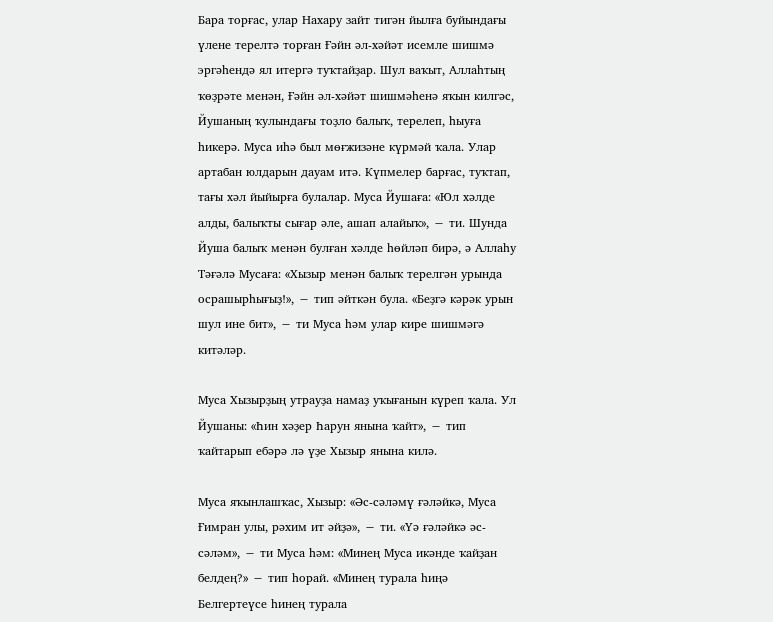Бара торғас, улар Нахару зайт тигән йылға буйындағы үлене терелтә торған Ғәйн әл-хәйәт исемле шишмә эргәһендә ял итергә туҡтайҙар. Шул ваҡыт, Аллаһтың ҡөҙрәте менән, Ғәйн әл-хәйәт шишмәһенә яҡын килгәс, Йушаның ҡулындағы тоҙло балыҡ, терелеп, һыуға һикерә. Муса иһә был мөғжизәне күрмәй ҡала. Улар артабан юлдарын дауам итә. Күпмелер барғас, туҡтап, тағы хәл йыйырға булалар. Муса Йушаға: «Юл хәлде алды, балыҡты сығар әле, ашап алайыҡ», − ти. Шунда Йуша балыҡ менән булған хәлде һөйләп бирә, ә Аллаһу Тәғәлә Мусаға: «Хызыр менән балыҡ терелгән урында осрашырһығыҙ!», − тип әйткән була. «Беҙгә кәрәк урын шул ине бит», − ти Муса һәм улар кире шишмәгә китәләр.

Муса Хызырҙың утрауҙа намаҙ уҡығанын күреп ҡала. Ул Йушаны: «Һин хәҙер Һарун янына ҡайт», − тип ҡайтарып ебәрә лә үҙе Хызыр янына килә.

Муса яҡынлашҡас, Хызыр: «Әс-сәләмү ғәләйкә, Муса Ғимран улы, рәхим ит әйҙә», − ти. «Үә ғәләйкә әс-сәләм», − ти Муса һәм: «Минең Муса икәнде ҡайҙан белдең?» − тип һорай. «Минең турала һиңә Белгертеүсе һинең турала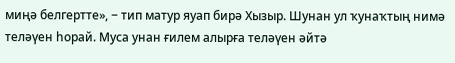миңә белгертте», − тип матур яуап бирә Хызыр. Шунан ул ҡунаҡтың нимә теләүен һорай. Муса унан ғилем алырға теләүен әйтә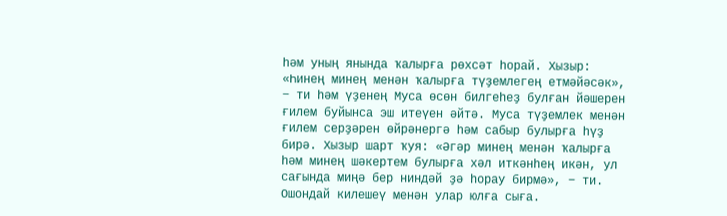һәм уның янында ҡалырға рөхсәт һорай. Хызыр: «Һинең минең менән ҡалырға түҙемлегең етмәйәсәк», − ти һәм үҙенең Муса өсөн билгеһеҙ булған йәшерен ғилем буйынса эш итеүен әйтә. Муса түҙемлек менән ғилем серҙәрен өйрәнергә һәм сабыр булырға һүҙ бирә. Хызыр шарт ҡуя: «Әгәр минең менән ҡалырға һәм минең шәкертем булырға хәл иткәнһең икән, ул сағында миңә бер ниндәй ҙә һорау бирмә», − ти. Ошондай килешеү менән улар юлға сыға.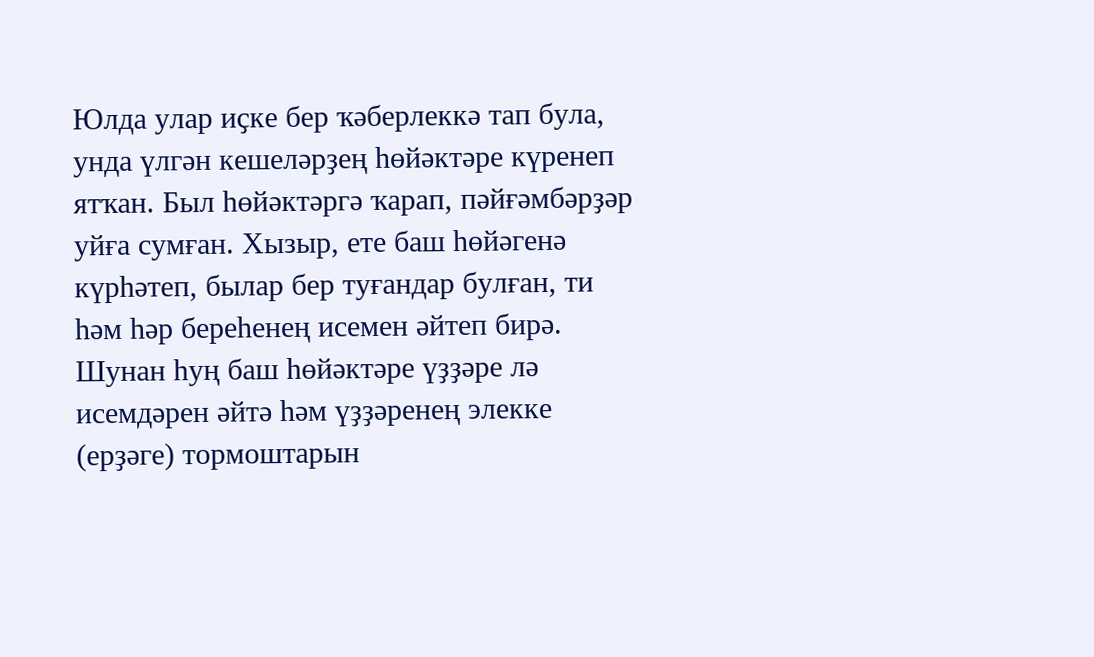Юлда улар иҫке бер ҡәберлеккә тап була, унда үлгән кешеләрҙең һөйәктәре күренеп ятҡан. Был һөйәктәргә ҡарап, пәйғәмбәрҙәр уйға сумған. Хызыр, ете баш һөйәгенә күрһәтеп, былар бер туғандар булған, ти һәм һәр береһенең исемен әйтеп бирә. Шунан һуң баш һөйәктәре үҙҙәре лә исемдәрен әйтә һәм үҙҙәренең элекке (ерҙәге) тормоштарын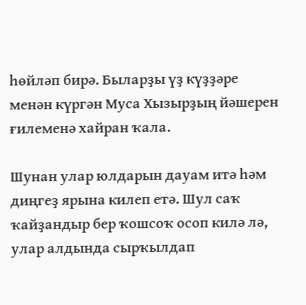һөйләп бирә. Быларҙы үҙ күҙҙәре менән күргән Муса Хызырҙың йәшерен ғилеменә хайран ҡала.

Шунан улар юлдарын дауам итә һәм диңгеҙ ярына килеп етә. Шул саҡ ҡайҙандыр бер ҡошсоҡ осоп килә лә, улар алдында сырҡылдап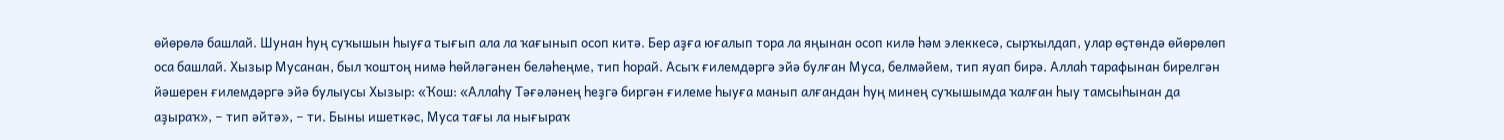өйөрөлә башлай. Шунан һуң суҡышын һыуға тығып ала ла ҡағынып осоп китә. Бер аҙға юғалып тора ла яңынан осоп килә һәм элеккесә, сырҡылдап, улар өҫтөндә өйөрөлөп оса башлай. Хызыр Мусанан, был ҡоштоң нимә һөйләгәнен беләһеңме, тип һорай. Асыҡ ғилемдәргә эйә булған Муса, белмәйем, тип яуап бирә. Аллаһ тарафынан бирелгән йәшерен ғилемдәргә эйә булыусы Хызыр: «Ҡош: «Аллаһу Тәғәләнең һеҙгә биргән ғилеме һыуға манып алғандан һуң минең суҡышымда ҡалған һыу тамсыһынан да аҙыраҡ», − тип әйтә», − ти. Быны ишеткәс, Муса тағы ла нығыраҡ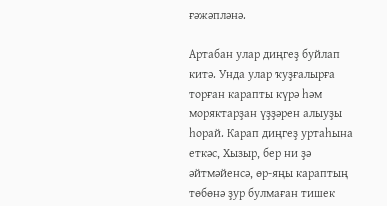ғәжәпләнә.

Артабан улар диңгеҙ буйлап китә. Унда улар ҡуҙғалырға торған карапты күрә һәм моряктарҙан үҙҙәрен алыуҙы һорай. Карап диңгеҙ уртаһына еткәс, Хызыр, бер ни ҙә әйтмәйенсә, өр-яңы караптың төбөнә ҙур булмаған тишек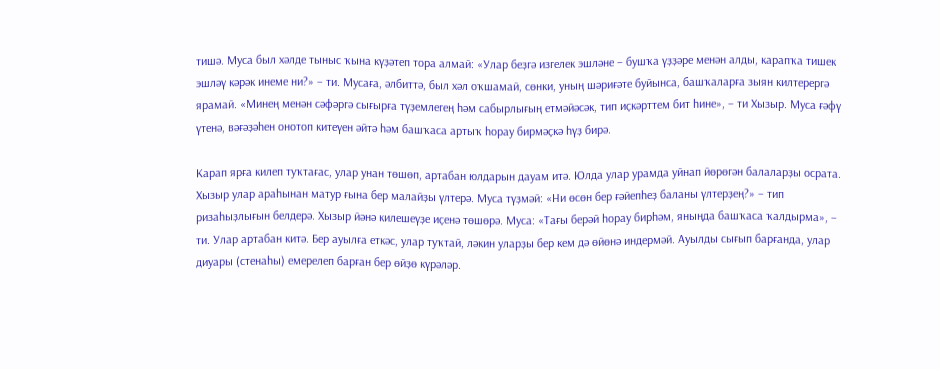тишә. Муса был хәлде тыныс ҡына күҙәтеп тора алмай: «Улар беҙгә изгелек эшләне − бушҡа үҙҙәре менән алды, карапҡа тишек эшләү кәрәк инеме ни?» − ти. Мусаға, әлбиттә, был хәл оҡшамай, сөнки, уның шәриғәте буйынса, башҡаларға зыян килтерергә ярамай. «Минең менән сәфәргә сығырға түҙемлегең һәм сабырлығың етмәйәсәк, тип иҫкәрттем бит һине», − ти Хызыр. Муса ғәфү үтенә, вәғәҙәһен онотоп китеүен әйтә һәм башҡаса артыҡ һорау бирмәҫкә һүҙ бирә.

Карап ярға килеп туҡтағас, улар унан төшөп, артабан юлдарын дауам итә. Юлда улар урамда уйнап йөрөгән балаларҙы осрата. Хызыр улар араһынан матур ғына бер малайҙы үлтерә. Муса түҙмәй: «Ни өсөн бер ғәйепһеҙ баланы үлтерҙең?» − тип ризаһыҙлығын белдерә. Хызыр йәнә килешеүҙе иҫенә төшөрә. Муса: «Тағы берәй һорау бирһәм, яныңда башҡаса ҡалдырма», − ти. Улар артабан китә. Бер ауылға еткәс, улар туҡтай, ләкин уларҙы бер кем дә өйөнә индермәй. Ауылды сығып барғанда, улар диуары (стенаһы) емерелеп барған бер өйҙө күрәләр.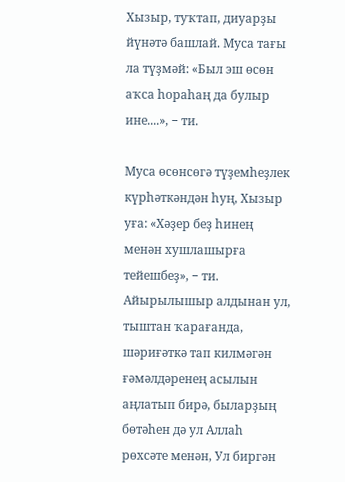Хызыр, туҡтап, диуарҙы йүнәтә башлай. Муса тағы ла түҙмәй: «Был эш өсөн аҡса һораһаң да булыр ине....», − ти.

Муса өсөнсөгә түҙемһеҙлек күрһәткәндән һуң, Хызыр уға: «Хәҙер беҙ һинең менән хушлашырға тейешбеҙ», − ти. Айырылышыр алдынан ул, тыштан ҡарағанда, шәриғәткә тап килмәгән ғәмәлдәренең асылын аңлатып бирә, быларҙың бөтәһен дә ул Аллаһ рөхсәте менән, Ул биргән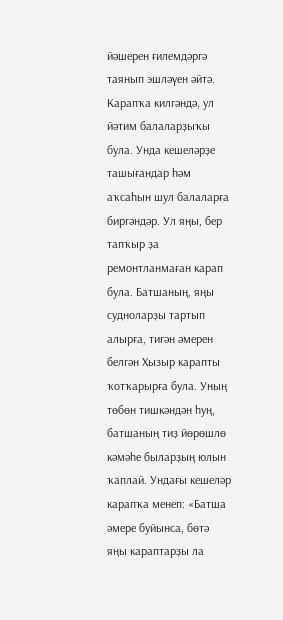йәшерен ғилемдәргә таянып эшләүен әйтә. Карапҡа килгәндә, ул йәтим балаларҙыҡы була. Унда кешеләрҙе ташығандар һәм аҡсаһын шул балаларға биргәндәр. Ул яңы, бер тапҡыр ҙа ремонтланмаған карап була. Батшаның, яңы судноларҙы тартып алырға, тигән әмерен белгән Хызыр карапты ҡотҡарырға була. Уның төбөн тишкәндән һуң, батшаның тиҙ йөрөшлө кәмәһе быларҙың юлын ҡаплай. Ундағы кешеләр карапҡа менеп: «Батша әмере буйынса, бөтә яңы караптарҙы ла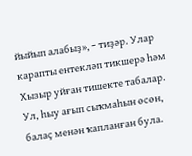йыйып алабыҙ», − тиҙәр. Улар карапты ентекләп тикшерә һәм Хызыр уйған тишекте табалар. Ул, һыу ағып сыҡмаһын өсөн, балаҫ менән ҡапланған була.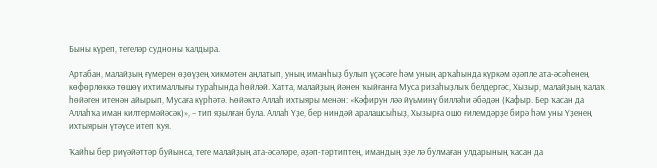Быны күреп, тегеләр судноны ҡалдыра.

Артабан, малайҙың ғүмерен өҙөүҙең хикмәтен аңлатып, уның иманһыҙ булып үҫәсәге һәм уның арҡаһында күркәм әҙәпле ата-әсәһенең көфөрлөккә төшөү ихтималлығы тураһында һөйләй. Хатта, малайҙың йәнен ҡыйғанға Муса ризаһыҙлыҡ белдергәс, Хызыр, малайҙың ҡалаҡ һөйәген итенән айырып, Мусаға күрһәтә. Һөйәктә Аллаһ ихтыяры менән: «Кәфирун ләә йүьминү билләһи әбәдән (Кафыр. Бер ҡасан да Аллаһҡа иман килтермәйәсәк)», − тип яҙылған була. Аллаһ Үҙе, бер ниндәй аралашсыһыҙ, Хызырға ошо ғилемдәрҙе бирә һәм уны Үҙенең ихтыярын үтәүсе итеп ҡуя.

Ҡайһы бер риүәйәттәр буйынса, теге малайҙың ата-әсәләре, әҙәп-тәртиптең, имандың эҙе лә булмаған улдарының ҡасан да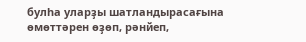булһа уларҙы шатландырасағына өмөттәрен өҙөп, рәнйеп,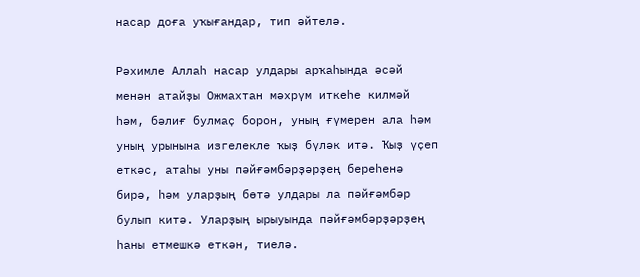насар доға уҡығандар, тип әйтелә.

Рәхимле Аллаһ насар улдары арҡаһында әсәй менән атайҙы Ожмахтан мәхрүм иткеһе килмәй һәм, бәлиғ булмаҫ борон, уның ғүмерен ала һәм уның урынына изгелекле ҡыҙ бүләк итә. Ҡыҙ үҫеп еткәс, атаһы уны пәйғәмбәрҙәрҙең береһенә бирә, һәм уларҙың бөтә улдары ла пәйғәмбәр булып китә. Уларҙың ырыуында пәйғәмбәрҙәрҙең һаны етмешкә еткән, тиелә.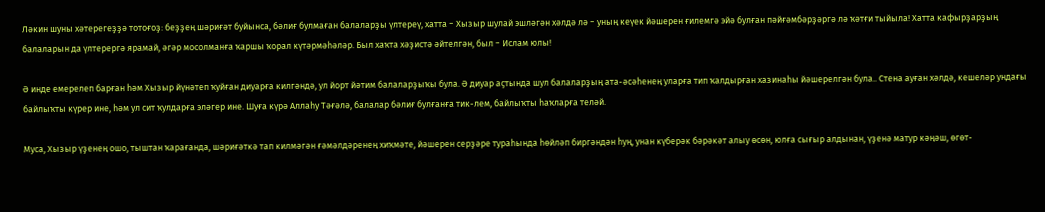Ләкин шуны хәтерегеҙҙә тотоғоҙ: беҙҙең шәриғәт буйынса, бәлиғ булмаған балаларҙы үлтереү, хатта − Хызыр шулай эшләгән хәлдә лә − уның кеүек йәшерен ғилемгә эйә булған пәйғәмбәрҙәргә лә ҡәтғи тыйыла! Хатта кафырҙарҙың балаларын да үлтерергә ярамай, әгәр мосолманға ҡаршы ҡорал күтәрмәһәләр. Был хаҡта хәҙистә әйтелгән, был − Ислам юлы!

Ә инде емерелеп барған һәм Хызыр йүнәтеп ҡуйған диуарға килгәндә, ул йорт йәтим балаларҙыҡы була. Ә диуар аҫтында шул балаларҙың ата-әсәһенең уларға тип ҡалдырған хазинаһы йәшерелгән була.. Стена ауған хәлдә, кешеләр ундағы байлыҡты күрер ине, һәм ул сит ҡулдарға эләгер ине. Шуға күрә Аллаһу Тәғәлә, балалар бәлиғ булғанға тик-лем, байлыҡты һаҡларға теләй.

Муса, Хызыр үҙенең ошо, тыштан ҡарағанда, шәриғәткә тап килмәгән ғәмәлдәренең хиҡмәте, йәшерен серҙәре тураһында һөйләп биргәндән һуң, унан күберәк бәрәкәт алыу өсөн, юлға сығыр алдынан, үҙенә матур кәңәш, өгөт-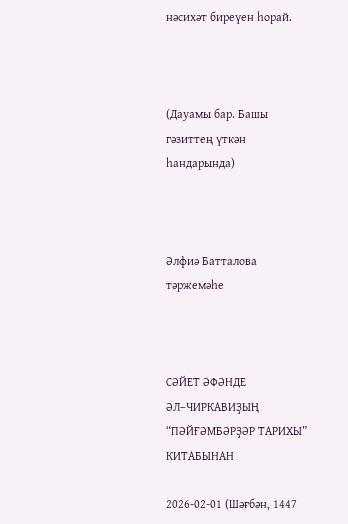нәсихәт биреүен һорай.



(Дауамы бар. Башы гәзиттең үткән һандарында)



Әлфиә Батталова тәржемәһе



СӘЙЕТ ӘФӘНДЕ ӘЛ–ЧИРКАВИҘЫҢ “ПӘЙҒӘМБӘРҘӘР ТАРИХЫ” КИТАБЫНАН

2026-02-01 (Шәғбән, 1447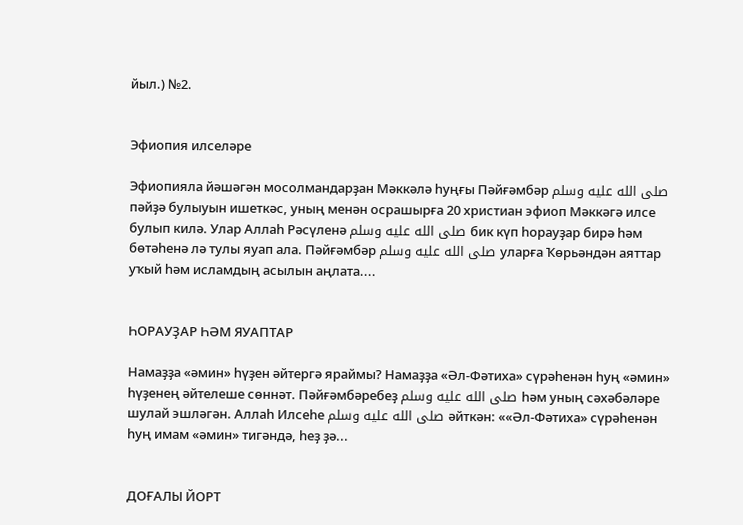йыл.) №2.


Эфиопия илселәре

Эфиопияла йәшәгән мосолмандарҙан Мәккәлә һуңғы Пәйғәмбәр صلى الله عليه وسلم пәйҙә булыуын ишеткәс, уның менән осрашырға 20 христиан эфиоп Мәккәгә илсе булып килә. Улар Аллаһ Рәсүленә صلى الله عليه وسلم бик күп һорауҙар бирә һәм бөтәһенә лә тулы яуап ала. Пәйғәмбәр صلى الله عليه وسلم уларға Ҡөрьәндән аяттар уҡый һәм исламдың асылын аңлата....


ҺОРАУҘАР ҺӘМ ЯУАПТАР

Намаҙҙа «әмин» һүҙен әйтергә яраймы? Намаҙҙа «Әл-Фәтиха» сүрәһенән һуң «әмин» һүҙенең әйтелеше сөннәт. Пәйғәмбәребеҙ صلى الله عليه وسلم һәм уның сәхәбәләре шулай эшләгән. Аллаһ Илсеһе صلى الله عليه وسلم әйткән: ««Әл-Фәтиха» сүрәһенән һуң имам «әмин» тигәндә, һеҙ ҙә...


ДОҒАЛЫ ЙОРТ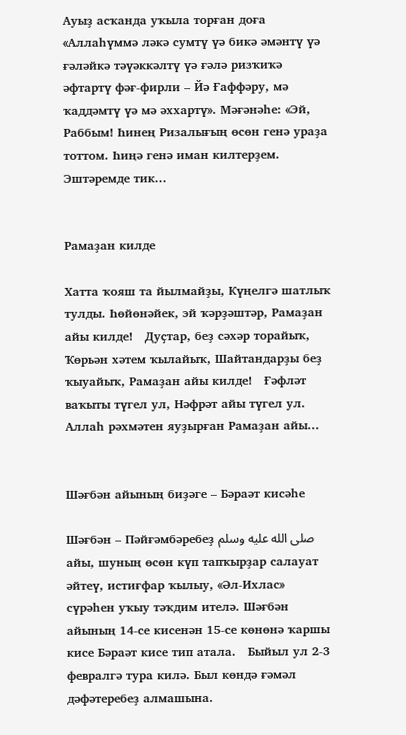Ауыҙ асҡанда уҡыла торған доға «Аллаһүммә ләкә сумтү үә бикә әмәнтү үә ғәләйкә тәүәккәлтү үә ғәлә ризҡиҡә әфтартү фәғ-фирли – Йә Ғаффәру, мә ҡаддәмтү үә мә әххартү». Мәғәнәһе: «Эй, Раббым! Һинең Ризалығың өсөн генә ураҙа тоттом. Һиңә генә иман килтерҙем. Эштәремде тик...


Рамаҙан килде

Хатта ҡояш та йылмайҙы, Күңелгә шатлыҡ тулды. Һөйөнәйек, эй ҡәрҙәштәр, Рамаҙан айы килде!   Дуҫтар, беҙ сәхәр торайыҡ, Ҡөрьән хәтем ҡылайыҡ, Шайтандарҙы беҙ ҡыуайыҡ, Рамаҙан айы килде!   Ғәфләт ваҡыты түгел ул, Нәфрәт айы түгел ул. Аллаһ рәхмәтен яуҙырған Рамаҙан айы...


Шәғбән айының биҙәге – Бәраәт кисәһе

Шәғбән – Пәйғәмбәребеҙ صلى الله عليه وسلم айы, шуның өсөн күп тапҡырҙар салауат әйтеү, истиғфар ҡылыу, «Әл-Ихлас» сүрәһен уҡыу тәҡдим ителә. Шәғбән айының 14-се кисенән 15-се көнөнә ҡаршы кисе Бәраәт кисе тип атала.   Быйыл ул 2-3 февралгә тура килә. Был көндә ғәмәл дәфәтеребеҙ алмашына.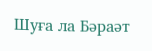Шуға ла Бәраәт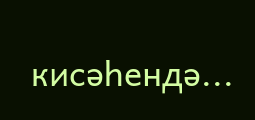кисәһендә...